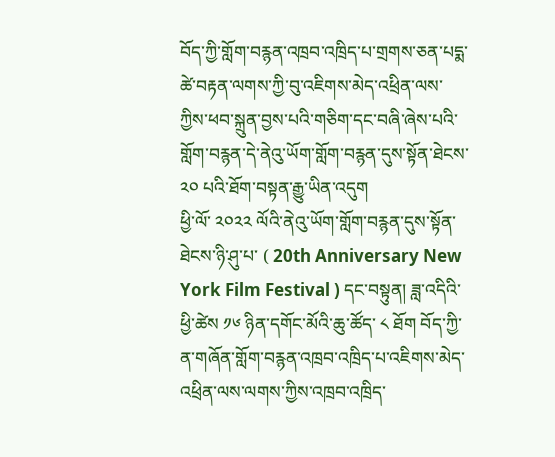བོད་ཀྱི་གློག་བརྙན་འཁྲབ་འཁྲིད་པ་གྲགས་ཅན་པདྨ་ཚེ་བརྟན་ལགས་ཀྱི་བུ་འཇིགས་མེད་འཕྲིན་ལས་ཀྱིས་ཕབ་སྐྲུན་བྱས་པའི་གཅིག་དང་བཞི་ཞེས་པའི་གློག་བརྙན་དེ་ནེའུ་ཡོག་གློག་བརྙན་དུས་སྟོན་ཐེངས་ ༢༠ པའི་ཐོག་བསྟན་རྒྱུ་ཡིན་འདུག
ཕྱི་ལོ་ ༢༠༢༢ ལོའི་ནེའུ་ཡོག་གློག་བརྙན་དུས་སྟོན་ཐེངས་ཉི་ཤུ་པ་ ( 20th Anniversary New York Film Festival ) དང་བསྟུན། ཟླ་འདིའི་ཕྱི་ཚེས ༡༦ ཉིན་དགོང་མོའི་ཆུ་ཚོད་ ༨ ཐོག བོད་ཀྱི་ན་གཞོན་གློག་བརྙན་འཁྲབ་འཁྲིད་པ་འཇིགས་མེད་འཕྲིན་ལས་ལགས་ཀྱིས་འཁྲབ་འཁྲིད་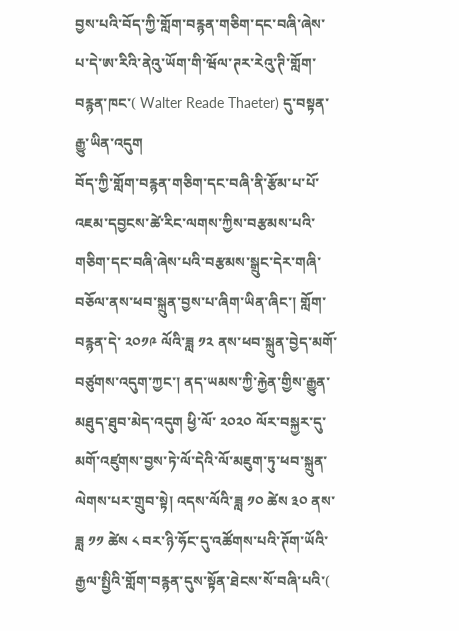བྱས་པའི་བོད་ཀྱི་གློག་བརྙན་གཅིག་དང་བཞི་ཞེས་པ་དེ་ཨ་རིའི་ནེའུ་ཡོག་གི་ཝོལ་ཊར་རེའུ་ཊི་གློག་བརྙན་ཁང་( Walter Reade Thaeter) དུ་བསྟན་རྒྱུ་ཡིན་འདུག
བོད་ཀྱི་གློག་བརྙན་གཅིག་དང་བཞི་ནི་རྩོམ་པ་པོ་འཇམ་དབྱངས་ཚེ་རིང་ལགས་ཀྱིས་བརྩམས་པའི་གཅིག་དང་བཞི་ཞེས་པའི་བརྩམས་སྒྲུང་དེར་གཞི་བཅོལ་ནས་ཕབ་སྐྲུན་བྱས་པ་ཞིག་ཡིན་ཞིང་། གློག་བརྙན་དེ་ ༢༠༡༩ ལོའི་ཟླ ༡༢ ནས་ཕབ་སྐྲུན་བྱེད་མགོ་བཙུགས་འདུག་ཀྱང་། ནད་ཡམས་ཀྱི་རྐྱེན་གྱིས་རྒྱུན་མཐུད་ཐུབ་མེད་འདུག ཕྱི་ལོ་ ༢༠༢༠ ལོར་བསྐྱར་དུ་མགོ་འཛུགས་བྱས་ཏེ་ལོ་དེའི་ལོ་མཇུག་ཏུ་ཕབ་སྐྲུན་ལེགས་པར་གྲུབ་སྟེ། འདས་ལོའི་ཟླ ༡༠ ཚེས ༣༠ ནས་ཟླ ༡༡ ཚེས ༨ བར་ཉི་ཧོང་དུ་འཚོགས་པའི་ཊོག་ཡོའི་རྒྱལ་སྤྱིའི་གློག་བརྙན་དུས་སྟོན་ཐེངས་སོ་བཞི་པའི་(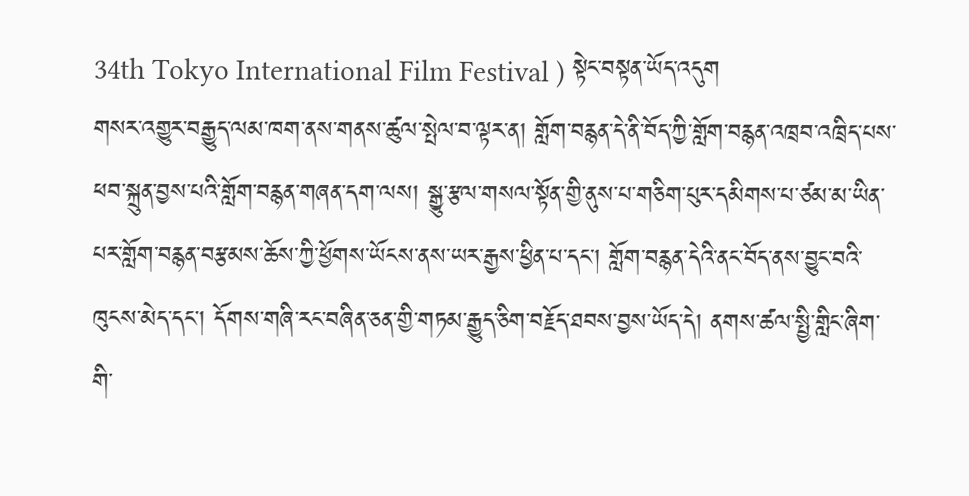34th Tokyo International Film Festival ) སྟེང་བསྟན་ཡོད་འདུག
གསར་འགྱུར་བརྒྱུད་ལམ་ཁག་ནས་གནས་ཚུལ་སྤེལ་བ་ལྟར་ན། གློག་བརྙན་དེ་ནི་བོད་ཀྱི་གློག་བརྙན་འཁྲབ་འཁྲིད་པས་ཕབ་སྐྲུན་བྱས་པའི་གློག་བརྙན་གཞན་དག་ལས། སྒྱུ་རྩལ་གསལ་སྟོན་གྱི་ནུས་པ་གཅིག་པུར་དམིགས་པ་ཙམ་མ་ཡིན་པར་གློག་བརྙན་བརྩམས་ཆོས་ཀྱི་ཕྱོགས་ཡོངས་ནས་ཡར་རྒྱས་ཕྱིན་པ་དང་། གློག་བརྙན་དེའི་ནང་བོད་ནས་བྱུང་བའི་ཁུངས་མེད་དང་། དོགས་གཞི་རང་བཞིན་ཅན་གྱི་གཏམ་རྒྱུད་ཅིག་བརྗོད་ཐབས་བྱས་ཡོད་དེ། ནགས་ཚལ་སྤྱི་གླིང་ཞིག་གི་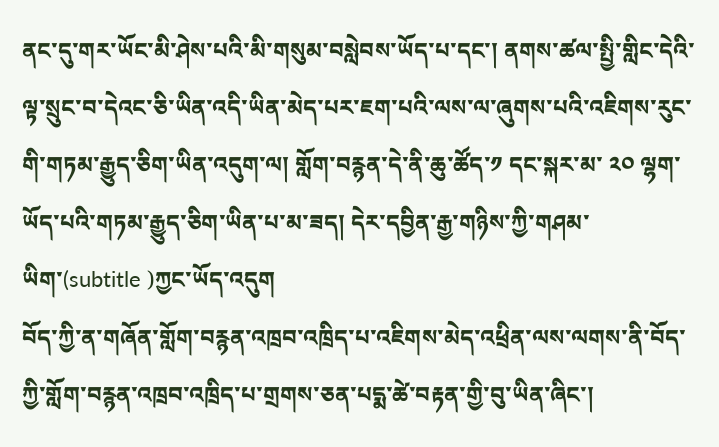ནང་དུ་གར་ཡོང་མི་ཤེས་པའི་མི་གསུམ་བསླེབས་ཡོད་པ་དང་། ནགས་ཚལ་སྤྱི་གླིང་དེའི་ལྟ་སྲུང་བ་དེའང་ཅི་ཡིན་འདི་ཡིན་མེད་པར་ཇག་པའི་ལས་ལ་ཞུགས་པའི་འཇིགས་རུང་གི་གཏམ་རྒྱུད་ཅིག་ཡིན་འདུག་ལ། གློག་བརྙན་དེ་ནི་ཆུ་ཚོད་༡ དང་སྐར་མ་ ༢༠ ལྷག་ཡོད་པའི་གཏམ་རྒྱུད་ཅིག་ཡིན་པ་མ་ཟད། དེར་དབྱིན་རྒྱ་གཉིས་ཀྱི་གཤམ་ཡིག་(subtitle )ཀྱང་ཡོད་འདུག
བོད་ཀྱི་ན་གཞོན་གློག་བརྙན་འཁྲབ་འཁྲིད་པ་འཇིགས་མེད་འཕྲིན་ལས་ལགས་ནི་བོད་ཀྱི་གློག་བརྙན་འཁྲབ་འཁྲིད་པ་གྲགས་ཅན་པདྨ་ཚེ་བརྟན་གྱི་བུ་ཡིན་ཞིང་།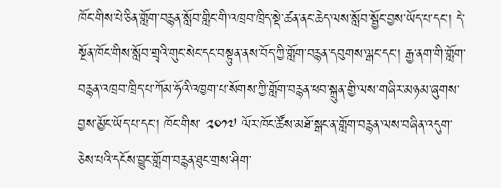ཁོང་གིས་པེ་ཅིན་གློག་བརྙན་སློབ་གླིང་གི་འཁྲབ་ཁྲིད་སྡེ་ཚན་ནང་ཆེད་ལས་སློབ་སྦྱོང་བྱས་ཡོད་པ་དང་། དེ་སྔོན་ཁོང་གིས་སློབ་གྲྭའི་གུང་སེང་དང་བསྟུན་ནས་བོད་ཀྱི་གློག་བརྙན་དབུགས་ལྒང་དང་། རྒྱ་ནག་གི་གློག་བརྙན་འཁྲབ་ཁྲིད་པ་ཀོམ་ཧོའི་འཁྱག་པ་སོགས་ཀྱི་གློག་བརྙན་ཕབ་སྐྲུན་གྱི་ལས་གཞིར་མཉམ་ཞུགས་བྱས་མྱོང་ཡོད་པ་དང་། ཁོང་གིས་ ༢༠༡༧ ལོར་ཁོང་ཚོས་མཐོ་སྒང་ན་གློག་བརྙན་ལས་བཞིན་འདུག་ཅེས་པའི་དངོས་བྱུང་གློག་བརྙན་ཐུང་གྲས་ཤིག་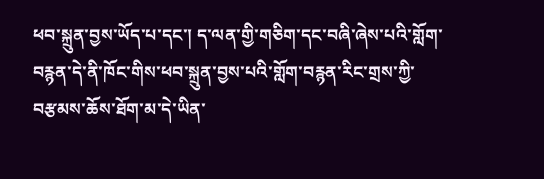ཕབ་སྐྲུན་བྱས་ཡོད་པ་དང་། ད་ལན་གྱི་གཅིག་དང་བཞི་ཞེས་པའི་གློག་བརྙན་དེ་ནི་ཁོང་གིས་ཕབ་སྐྲུན་བྱས་པའི་གློག་བརྙན་རིང་གྲས་ཀྱི་བརྩམས་ཆོས་ཐོག་མ་དེ་ཡིན་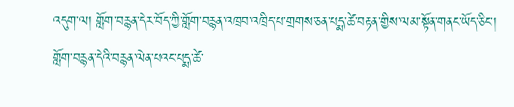འདུག་ལ། གློག་བརྙན་དེར་བོད་ཀྱི་གློག་བརྙན་འཁྲབ་འཁྲིད་པ་གྲགས་ཅན་པདྨ་ཚེ་བརྟན་གྱིས་ལམ་སྟོན་གནང་ཡོད་ཅིང་། གློག་བརྙན་དེའི་བརྙན་ལེན་པའང་པདྨ་ཚེ་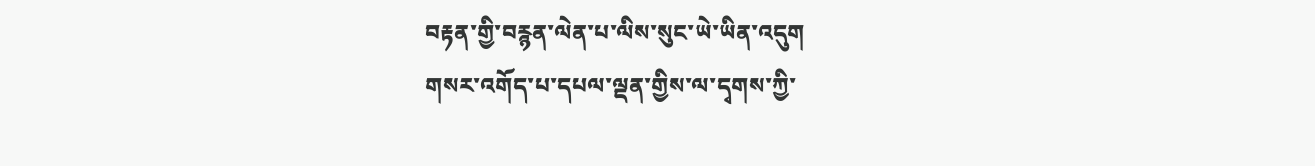བརྟན་གྱི་བརྙན་ལེན་པ་ལིས་སུང་ཡེ་ཡིན་འདུག
གསར་འགོད་པ་དཔལ་ལྡན་གྱིས་ལ་དྭགས་ཀྱི་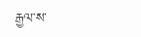རྒྱལ་ས་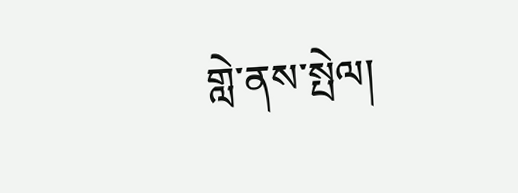གླེ་ནས་སྤེལ།